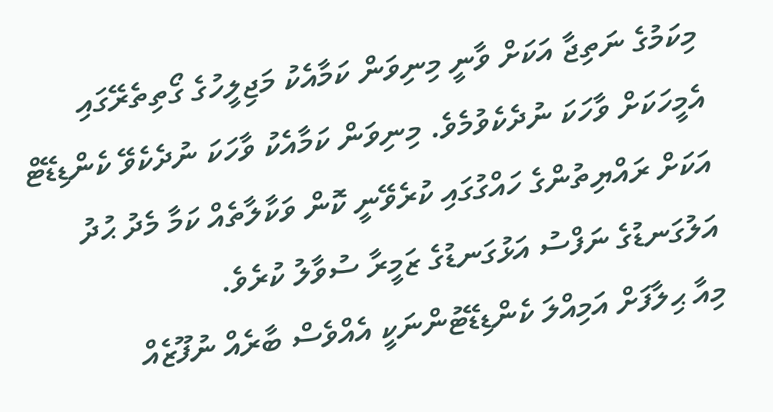މިކަމުގެ ނަތިޖާ އަކަށް ވާނީ މިނިވަން ކަމާއެކު މަޖިލީހުގެ ގޯތިތެރޭގައި އެމީހަކަށް ވާހަކަ ނުދެކެވުމެވެ. މިނިވަން ކަމާއެކު ވާހަކަ ނުދެކެވޭ ކެންޑިޑޭޓް އަކަށް ރައްޔިތުންގެ ހައްގުގައި ކުރެވޭނީ ކޮން ވަކާލާތެއް ކަމާ މެދު ޙުދު އަލުގަނޑުގެ ނަފްސު އަޅުގަނޑުގެ ޒަމީރާ ސުވާލު ކުރެވެ.
މިއާ ޙިލާފަށް އަމިއްލަ ކެންޑިޑޭޓުންނަކީ އެއްވެސް ބާރެއް ނުފޫޒެއް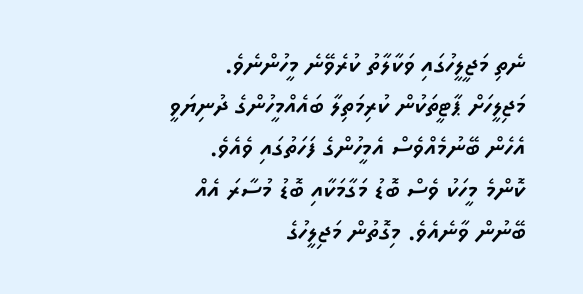ނެތި މަޖީލީހުގައި ވަކާލާތު ކުރެވޭނެ މީހުންނެވެ.
މަޖިލީހަށް ޕާޓީތަކުން ކުރިމަތިލާ ބައެއްމީހުންގެ ދުނިޔަވީ އެހެން ބޭނުމެއްވެސް އެމީހުންގެ ފަހަތުގައި ވެއެވެ. ކޮންމެ މީހަކު ވެސް ބޮޑު މަގާމަކާއި ބޮޑު މުސާރަ އެއް ބޭނުން ވާނެއެވެ. މިގޮތުން މަޖިލީހުގެ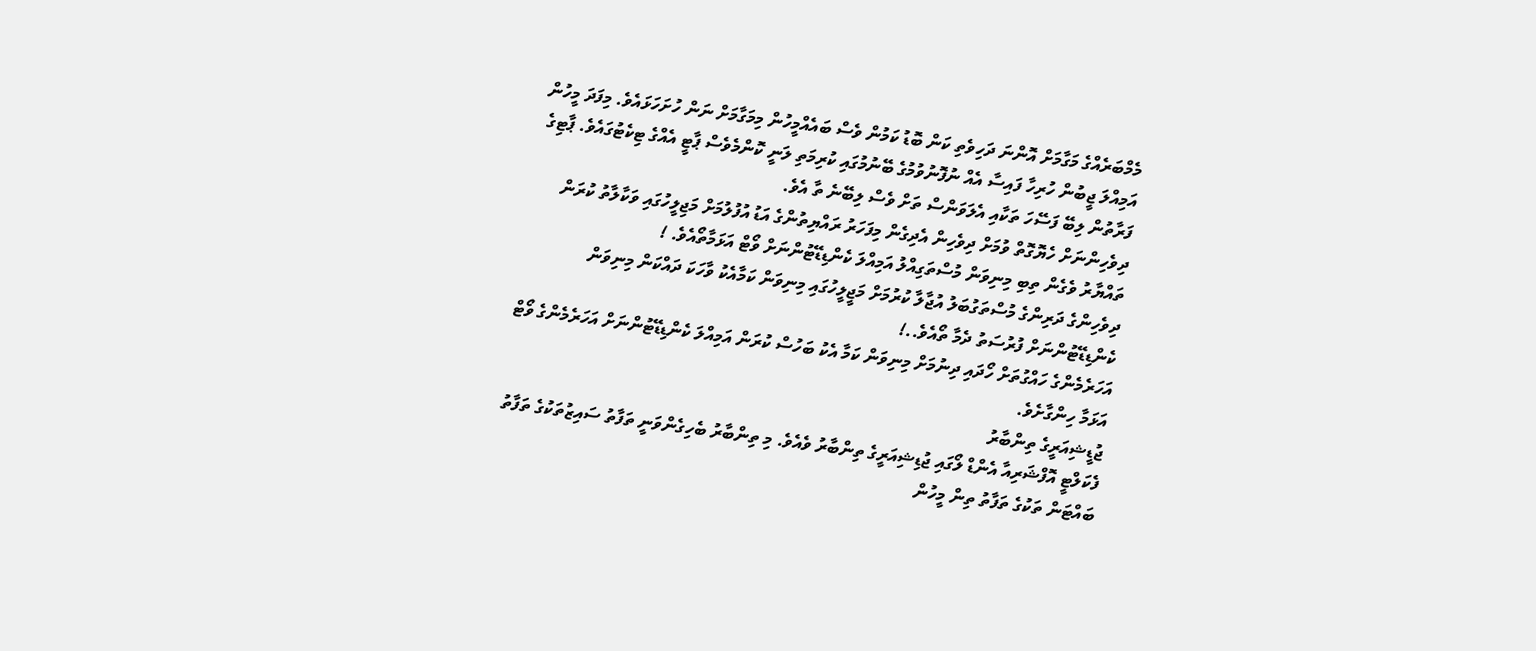މެމްބަރެއްގެ މަގާމަށް އޮންނަ ދަހިވެތި ކަން ބޮޑު ކަމުން ވެސް ބައެއްމީހުން މިމަގާމަށް ނަން ހުށަހަޅައެވެ. މިފަދަ މީހުން އަމިއްލަ ޖީބުން ހުރިހާ ފައިސާ އެއް ނުފޮނުވުމުގެ ބޭނުމުގައި ކުރިމަތި ލަނީ ކޮންމެވެސް ޕާޓީ އެއްގެ ޓިކެޓުގައެވެ. ޕާޓިގެ ފަރާތުން ލިބޭ ފަސޭހަ ތަކާއި އެލަވަންސް ތަށް ވެސް ލިބޭނެ ތާ އެވެ.
ދިވެހިންނަށް ހެޔޮގޮތް ވުމަށް ދިވެހިން އެދިގެން މިފަހަރު ރައްޔިތުންގެ އަޑު އުފުލުމަށް މަޖިލީހުގައި ވަކާލާތު ކުރަން ތައްޔާރު ވެގެން ތިބި މިނިވަން މުސްތަގިއްލު އަމިއްލަ ކެންޑިޑޭޓުންނަށް ވޯޓް އަޅަމާތޯއެވެ. !
ދިވެހިންގެ ދަރިންގެ މުސްތަގުބަލު އުޖާލާ ކުރުމަށް މަޖީލީހުގައި މިނިވަން ކަމާއެކު ވާހަކަ ދައްކަން މިނިވަން ކެންޑިޑޭޓުންނަށް ފުރުސަތު ދެމާ ތޯއެވެ..!
އަހަރެމެންގެ ހައްގުތަށް ހޯދައި ދިނުމަށް މިނިވަން ކަމާ އެކު ބަހުސް ކުރަން އަމިއްލަ ކެންޑިޑޭޓުންނަށް އަހަރެމެންގެ ވޯޓް އަޅަމާ ހިންގާށެވެ.
ޖުޑީޝިއަރީގެ ތިންބާރު
ފެކަލްޓީ އޮފްޝަރިއާ އެންޑް ލޯގައި ޖުޑިޝިއަރީގެ ތިންބާރު ވެއެވެ. މި ތިންބާރު ބެހިގެންވަނީ ތަފާތު ސައިޒުތަކުގެ ތަފާތު ބައްޓަން ތަކުގެ ތަފާތު ތިން މީހުން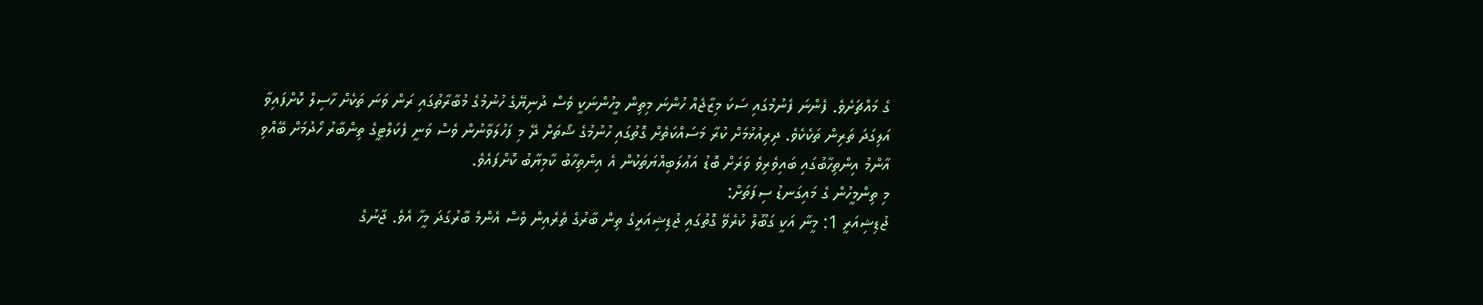ގެ މައްޗަށެވެ. ފެންނަ ފެނުމުގައި ސަކަ މިޒާޖެއް ހުންނަ މިތިން މީހުންނަކީ ވެސް ދުނިޔޭގެ ހުނުމުގެ މުބާރާތުގައި ރަން ވަނަ ތަކެށް ހާސިލް ކޮށްފައިވާ އަލިގަދަ ތަރިން ތަކެކެވެ. ދިރިއުޅުމަށް ކުރާ މަސައްކަތެށް ގޮތުގައި ހުނުމުގެ ޝޯތަށް ދޭ މި ފަހުލަވާނުން ވެސް ވަނީ ފެކަލްޓީގެ ތިންބާރު ހޯދުމަށް ބޭއްވި އާންމު އިންތިހާބުގައި ބައިވެރިވެ ވަރަށް ބޮޑު އަޢުލަބިއްޔަތަކުން އެ އިންތިހާބު ކާމިޔާބު ކޮށްފައެވެ.
މި ތިންމީހުން ގެ މައިގަނޑު ސިފަތަށް:
ޖުޑިޝިއަރީ 1: މީނާ އަކީ ގަބޫލް ކުރެވޭ ގޮތުގައި ޖުޑިޝިއަރީގެ ތިން ބާރުގެ ތެރެއިން ވެސް އެންމެ ބާރުގަދަ މީހާ އެވެ. ޖާނުގެ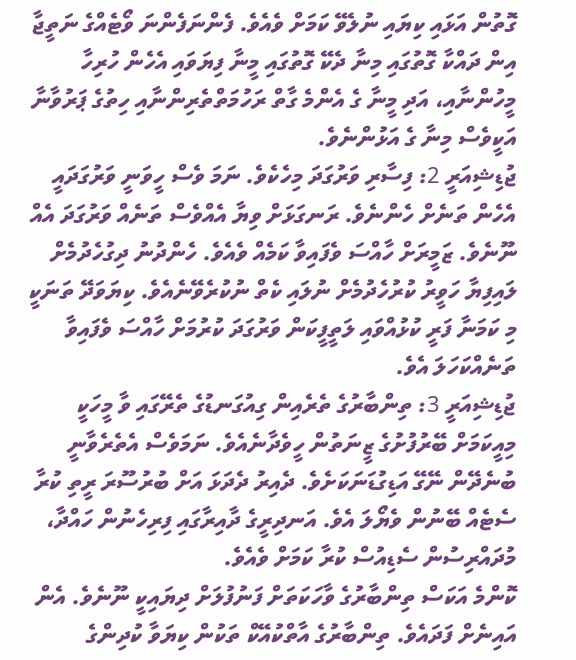ގޮތުން އަޅައި ކިޔައި ނުލެވޭ ކަމަށް ވެއެވެ. ފެންނަފެންނަ ވޯޓެއްގެ ނަތީޖާ އިން ދައްކާ ގޮތުގައި މިނާ ދެކޭ ގޮތުގައި މީނާ ފިޔަވައި އެހެން ހުރިހާ މީހުންނާއި، އަދި މީނާ ގެ އެންމެ ގާތް ރަހުމަތްތެރިންނާއި ހިތުގެ ޕަރުވާނާ އަކީވެސް މިނާ ގެ އަޅުންނެވެ.
ޖުޑިޝިއަރީ 2: ފިސާރި ވަރުގަދަ މިހެކެވެ. ނަމަ ވެސް ހީވަނީ ވަރުގަދައީ އެހެން ތަނެށް ހެންނެވެ. ރަނގަޅަށް ވިޔާ އެއްވެސް ތަނެއް ވަރުގަދަ އެއް ނޫނެވެ. ޒަމީރަށް ހާއްސަ ވެފައިވާ ކަމެއް ވެއެވެ. ހެންދުނު ދިގުހެދުމެށް ލައިފިޔާ ހަވީރު ކުރުހެދުމެށް ނުލައި ކެތް ނުކުރެވޭނެއެވެ. ކިޔަވަދޭ ތަނަކީ މި ކަމަނާ ފަރީ ކުޅުއްވައި ލަތީފީކަން ވަރުގަދަ ކުރުމަށް ހާއްސަ ވެފައިވާ ތަނެއްކަހަލަ އެވެ.
ޖުޑިޝިއަރީ 3: ތިންބާރުގެ ތެރެއިން ގިއުގަނޑުގެ ތެރޭގައި ވާ މީހަކީ މިއީކަމަށް ބޭރުފުށުގެ ޒީނަތުން ހީވެދާނެއެވެ. ނަމަވެސް އެތެރެވާނީ ބުނެދޭން ނޭގޭ އަޑިގުޑަނަކަށެވެ. ދެއިރު ދެދަޅަ އަށް ބުރުސޫރަ ރީތި ކުރާ ސެޓެއް ބޭނުން ވެޔޯލަ އެވެ. އަނދިރީގެ ދާއިރާގައި ފިރިހެނުން ހައްދާ، މުދައްރިސުން ސެޑިއުސް ކުރާ ކަމަށް ވެއެވެ.
ކޮންމެ އަކަސް ތިންބާރުގެ ވާހަކަތަށް ފަނުފުލަށް ދިޔައިކީ ނޫނެވެ. އެން އައިނެށް ފަދައެވެ. ތިންބާރުގެ އާތްކުއޭކް ތަކުން ކިޔަވާ ކުދިންގެ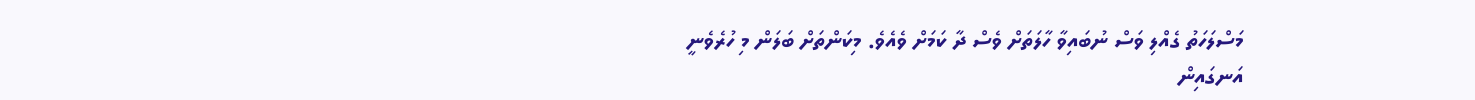މަސްލަހަތު ގެއްލި ވަސް ނުބައިވާ ހާލަތަށް ވެސް ދާ ކަމަށް ވެއެވެ. މިކަންތަށް ބަލަން މި ހުރެވެނީ އަނގައިން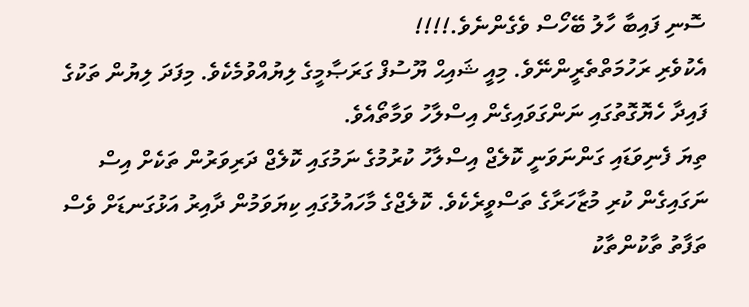ސޮނި ފައިބާ ހާލު ބޭހޯސް ވެގެންނެވެ.!!!!
އެކުވެރި ރަހުމަތްތެރީންނޭވެ. މިއީ ޝައިޙް ޔޫސުފް ގަރަޞާމީގެ ލިޔުއްވުމެކެވެ. މިފަދަ ލިޔުން ތަކުގެ ފައިދާ ހެޔޮގޮތުގައި ނަންގަވައިގެން އިސްލާހު ވަމާތޯއެވެ.
ތިޔަ ފެނިވަޑައި ގަންނަވަނީ ކޮލެޖް އިސްލާހު ކުރުމުގެ ނަމުގައި ކޮލެޖް ދަރިވަރުން ތަކެށް އިސް ނަގައިގެން ކުރި މުޒާހަރާގެ ތަސްވީރެކެވެ. ކޮލެޖްގެ މާހައުލުގައި ކިޔަވަމުން ދާއިރު އަޅުގަނޑަށް ވެސް ތަފާތު ތާކުންތާކު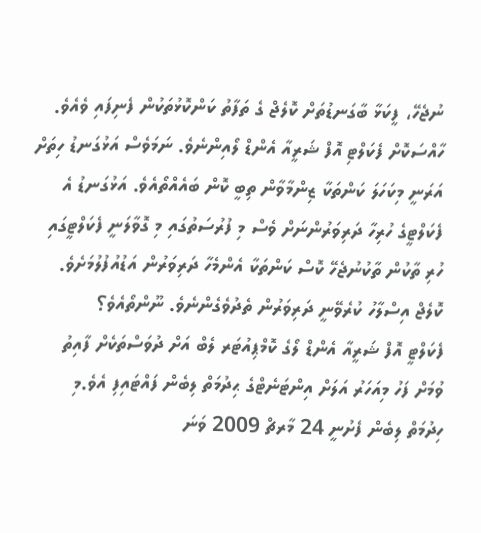ނުޖެހޭ، ފީކަޅާ ބާގަނޑުތަށް ކޮލެޖް ގެ ތަފާތު ކަންކޮޅުތަކުން ފެނިފައި ވެއެވެ. ހާއްސަކޮށް ފެކަލްޓި އޮފް ޝަރީއާ އެންޑް ލޯއިންނެވެ. ނަމަވެސް އަޅުގަނޑު ހިތަށް އަރަނީ މިކަހަލަ ކަންތަކާ ޒިންމާވާން ތިބީ ކޮން ބައެއްތޯއެވެ. އަޅުގަނޑު އެ ފެކަލްޓީގެ ހުރިހާ ދަރިވަރުންނަށް ވެސް މި ފުރުސަތުގައި މި ގޮވާލަނީ ފެކަލްޓީގައި ހުރި ތާކުން ތާކުނުޖެހޭ ކޮސް ކަންތަކާ އެންމެހާ ދަރިވަރުން އަޑުއުފުލުމަށެވެ. ކޮލެޖް އިސްލާހު ކުރެވޭނީ ދަރިވަރުން ތެދުވެގެންނެވެ. ނޫންތޯއެވެ؟
ފެކަލްޓީ އޮފް ޝަރީއާ އެންޑް ލޯގެ ކޮމްޕިއުޓަރ ލެބް އަށް ދުވަސްތަކެށް ފާއިތު ވުމަށް ފަހު މިއަހަރު އަލަށް އިންޓަނެޓްގެ ޙިދުމަތް ލިބެން ފައްޓައިފި އެވެ.މި ހިދުމަތް ލިބެން ފެށުނީ 24 މާރޗް 2009 ވަނަ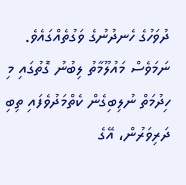ދުވަހުގެ ހެނދުނުގެ ވަގުތެއްގައެވެ. ނަމަވެސް މައުލޫމާތު ލިބުނު ގޮތުގައި މި ހިދުމަތް ނުލިބިގެން ކެތްމަދުވެފައި ތިބި ދަރިވަރުން، އޭގެ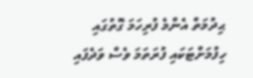ޙިދުމަތް އެންމެ ފުރިހަމަ ގޮތުގައި ހިފުމަށްޓަކައި ފުރަތަމަ ވެސް ވަދެފައި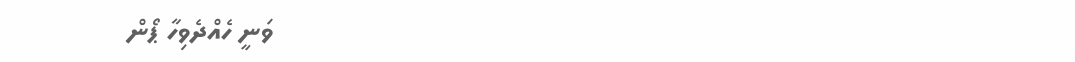ވަނީ ހެއްދެވިހާ ޕޯން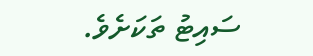ސައިޓު ތަކަށެވެ.